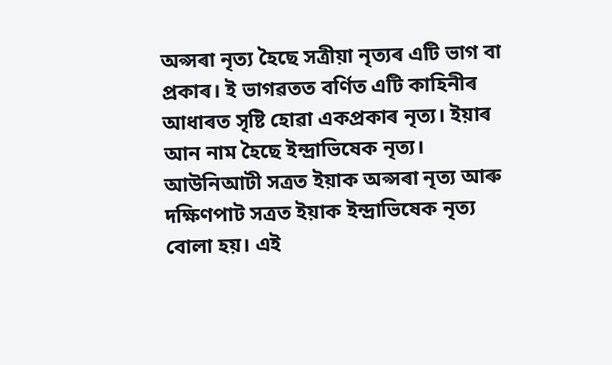অপ্সৰা নৃত্য হৈছে সত্ৰীয়া নৃত্যৰ এটি ভাগ বা প্ৰকাৰ। ই ভাগৱতত বৰ্ণিত এটি কাহিনীৰ আধাৰত সৃষ্টি হোৱা একপ্ৰকাৰ নৃত্য। ইয়াৰ আন নাম হৈছে ইন্দ্ৰাভিষেক নৃত্য। আউনিআটী সত্ৰত ইয়াক অপ্সৰা নৃত্য আৰু দক্ষিণপাট সত্ৰত ইয়াক ইন্দ্ৰাভিষেক নৃত্য বোলা হয়। এই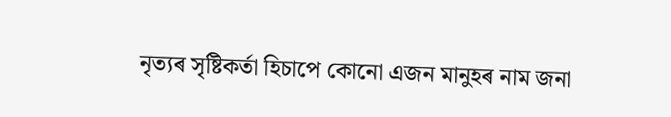নৃত্যৰ সৃষ্টিকৰ্তা হিচাপে কোনো এজন মানুহৰ নাম জনা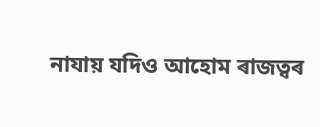নাযায় যদিও আহোম ৰাজত্বৰ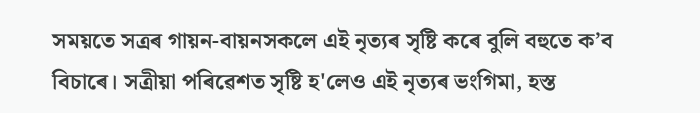সময়তে সত্ৰৰ গায়ন-বায়নসকলে এই নৃত্যৰ সৃষ্টি কৰে বুলি বহুতে ক’ব বিচাৰে। সত্ৰীয়া পৰিৱেশত সৃষ্টি হ'লেও এই নৃত্যৰ ভংগিমা, হস্ত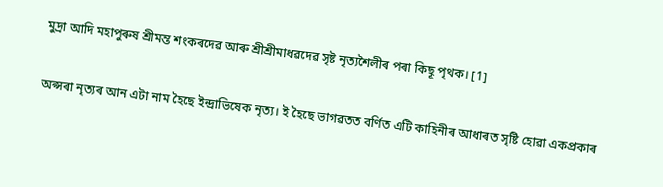মুদ্ৰা আদি মহাপুৰুষ শ্ৰীমন্ত শংকৰদেৱ আৰু শ্ৰীশ্ৰীমাধৱদেৱ সৃষ্ট নৃত্যশৈলীৰ পৰা কিছূ পৃথক। [1]

অপ্সৰা নৃত্যৰ আন এটা নাম হৈছে ইন্দ্ৰাভিষেক নৃত্য। ই হৈছে ভাগৱতত বৰ্ণিত এটি কাহিনীৰ আধাৰত সৃষ্টি হোৱা একপ্ৰকাৰ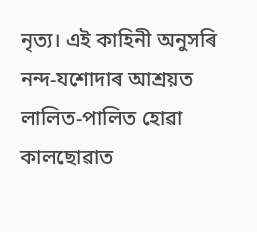নৃত্য। এই কাহিনী অনুসৰি নন্দ-যশোদাৰ আশ্ৰয়ত লালিত-পালিত হোৱা কালছোৱাত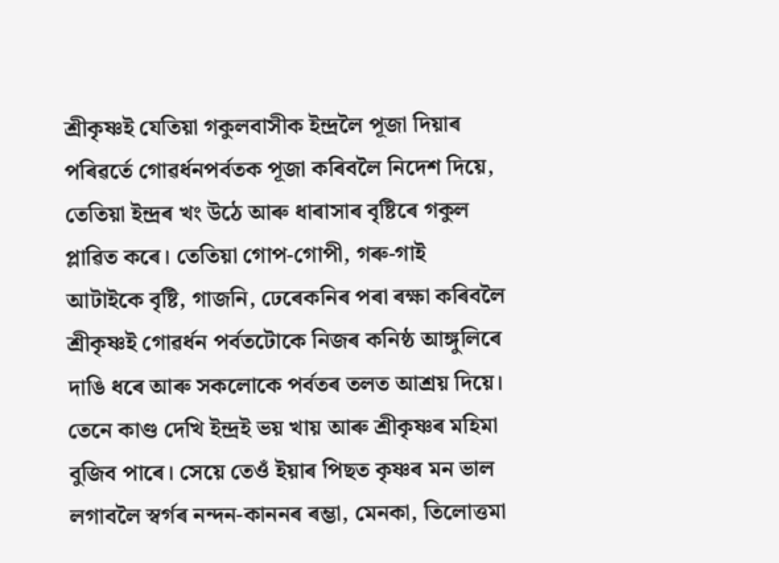শ্ৰীকৃষ্ণই যেতিয়া গকুলবাসীক ইন্দ্ৰলৈ পূজা দিয়াৰ পৰিৱৰ্তে গোৱৰ্ধনপৰ্বতক পূজা কৰিবলৈ নিদেশ দিয়ে, তেতিয়া ইন্দ্ৰৰ খং উঠে আৰু ধাৰাসাৰ বৃষ্টিৰে গকুল প্লাৱিত কৰে। তেতিয়া গোপ-গোপী, গৰু-গাই আটাইকে বৃষ্টি, গাজনি, ঢেৰেকনিৰ পৰা ৰক্ষা কৰিবলৈ শ্ৰীকৃষ্ণই গোৱৰ্ধন পৰ্বতটোকে নিজৰ কনিষ্ঠ আঙ্গুলিৰে দাঙি ধৰে আৰু সকলোকে পৰ্বতৰ তলত আশ্ৰয় দিয়ে। তেনে কাণ্ড দেখি ইন্দ্ৰই ভয় খায় আৰু শ্ৰীকৃষ্ণৰ মহিমা বুজিব পাৰে। সেয়ে তেওঁ ইয়াৰ পিছত কৃষ্ণৰ মন ভাল লগাবলৈ স্বৰ্গৰ নন্দন-কাননৰ ৰম্ভা, মেনকা, তিলোত্তমা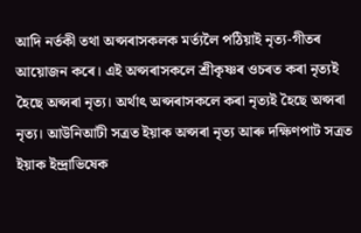আদি নৰ্তকী তথা অপ্সৰাসকলক মৰ্ত্যলৈ পঠিয়াই নৃত্য-গীতৰ আয়োজন কৰে। এই অপ্সৰাসকলে শ্ৰীকৃষ্ণৰ ওচৰত কৰা নৃত্যই হৈছে অপ্সৰা নৃত্য। অৰ্থাৎ অপ্সৰাসকলে কৰা নৃত্যই হৈছে অপ্সৰা নৃত্য। আউনিআটী সত্ৰত ইয়াক অপ্সৰা নৃত্য আৰু দক্ষিণপাট সত্ৰত ইয়াক ইন্দ্ৰাভিষেক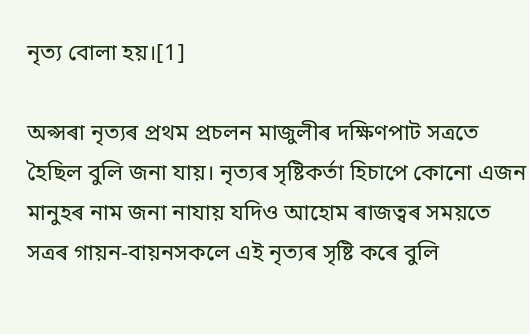নৃত্য বোলা হয়।[1]

অপ্সৰা নৃত্যৰ প্ৰথম প্ৰচলন মাজুলীৰ দক্ষিণপাট সত্ৰতে হৈছিল বুলি জনা যায়। নৃত্যৰ সৃষ্টিকৰ্তা হিচাপে কোনো এজন মানুহৰ নাম জনা নাযায় যদিও আহোম ৰাজত্বৰ সময়তে সত্ৰৰ গায়ন-বায়নসকলে এই নৃত্যৰ সৃষ্টি কৰে বুলি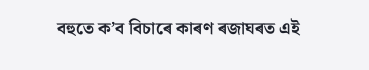বহুতে ক’ব বিচাৰে কাৰণ ৰজাঘৰত এই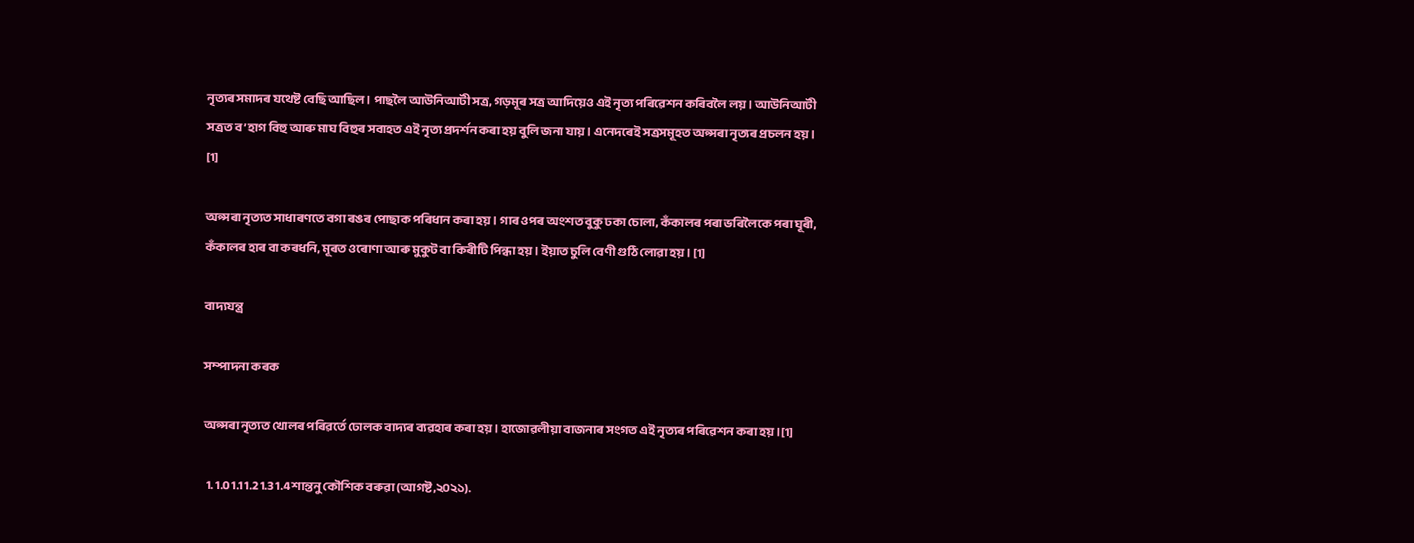নৃত্যৰ সমাদৰ যথেষ্ট বেছি আছিল। পাছলৈ আউনিআটী সত্ৰ, গড়মূৰ সত্ৰ আদিয়েও এই নৃত্য পৰিৱেশন কৰিবলৈ লয়। আউনিআটী সত্ৰত ব’হাগ বিহু আৰু মাঘ বিহুৰ সবাহত এই নৃত্য প্ৰদৰ্শন কৰা হয় বুলি জনা যায়। এনেদৰেই সত্ৰসমূহত অপ্সৰা নৃত্যৰ প্ৰচলন হয়। [1]

অপ্সৰা নৃত্যত সাধাৰণতে বগা ৰঙৰ পোছাক পৰিধান কৰা হয়। গাৰ ওপৰ অংশত বুকু ঢকা চোলা, কঁকালৰ পৰা ভৰিলৈকে পৰা ঘূৰী, কঁকালৰ হাৰ বা কৰধনি, মূৰত ওৰোণা আৰু মুকুট বা কিৰীটি পিন্ধা হয়। ইয়াত চুলি বেণী গুঠি লোৱা হয়। [1]

বাদ্যযন্ত্ৰ

সম্পাদনা কৰক

অপ্সৰা নৃত্যত খোলৰ পৰিৱৰ্তে ঢোলক বাদ্যৰ ব্যৱহাৰ কৰা হয়। হাজোৱলীয়া বাজনাৰ সংগত এই নৃত্যৰ পৰিৱেশন কৰা হয়।[1]

  1. 1.0 1.1 1.2 1.3 1.4 শান্তনু কৌশিক বৰুৱা (আগষ্ট,২০২১).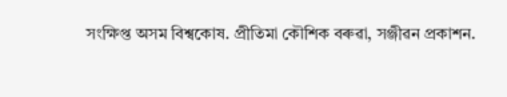সংক্ষিপ্ত অসম বিশ্বকোষ. প্ৰীতিমা কৌশিক বৰুৱা, সঞ্জীৱন প্ৰকাশন.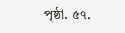পৃষ্ঠা. ৫৭.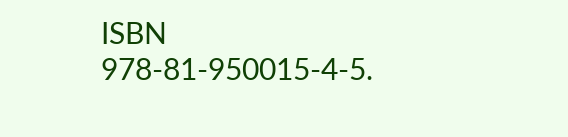ISBN 978-81-950015-4-5.